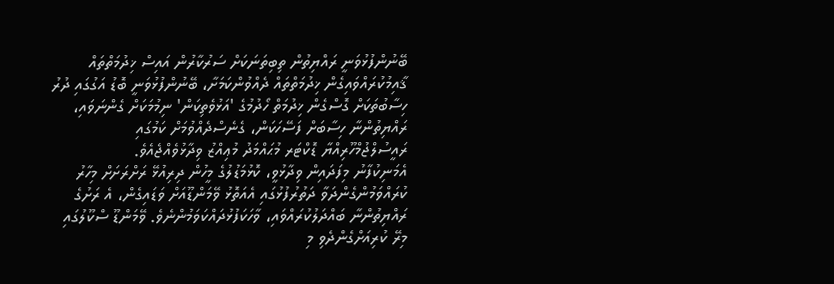ބޭނުންފުޅުވަނީ ރައްޔިތުން ތިބިތަނަކަށް ސަރުކާރުން އައިސް ޚިދުމަތްތައް ޤާއިމުކުރައްވައިގެން ޚިދުމަތްތައް ދެއްވުންކަމަށާ، ބޭނުންފުޅުވަނީ ބޮޑު އަގުގައި ދުރު ހިސާބުތަކަށް ގޮސްގެން ޚިދުމަތް ހޯދުމުގެ 'އަޅުވެތިކަން' ނިމުމަކަށް ގެންނަވައި، ރައްޔިތުންނާ ހިސާބަށް ފަސޭހަކަން، ގެނެސްދެއްވުމަށް ކަމުގައި ރައީސުލްޖުމްހޫރިއްޔާ ޑޮކްޓަރ މުޙައްމަދު މުޢިއްޒު ވިދާޅުވެއްޖެއެވެ.
އެމަނިކުފާނު މިފަދައިން ވިދާޅުވީ، ކޮޅުމަޑުލުގެ މީހުން ދިރިއުޅޭ ރަށްރަށަށް މިހާރު ކުރައްވަމުންގެންދަވާ ދަތުރުފުޅުގައި އެއަތޮޅު ވޭމަންޑޫއަށް ވަޑައިގެން، އެ ރަށުގެ ރައްޔިތުންނާ ބައްދަލުކުރައްވައި، ވާހަކަފުޅުދައްކަވަމުންނެވެ. ވޭމަންޑޫ ސްކޫލުގައި މިރޭ ކުރިއަށްގެންދެވި މި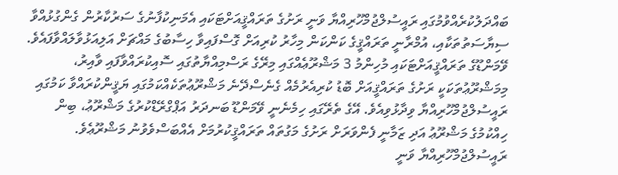ބައްދަލުކުރެއްވުމުގައި ރައީސުލްޖުމްހޫރިއްޔާ ވަނީ ރަށުގެ ތަރައްޤީއަށްޓަކައި އެމަނިކުފާނުގެ ސަރުކާރުން ގެންގުޅުއްވާ ސިޔާސަތުތަކާއި، އުމްރާނީ ތަރައްޤީގެ ކަންކަން މިހާރު ކުރިއަށް ގޮސްފައިވާ ހިސާބުގެ މައްޗަށް އަލިއަޅުވާލައްވާފައެވެ.
ވޭމަންޑޫގެ ތަރައްޤީއަށްޓަކައި މުހިންމު 3 މަޝްރޫޢެއްގައި މިރޭގެ ރަސްމިއްޔާތުގައި ސޮއިކުރައްވާފައި ވާއިރު، މިމަޝްރޫޢުތަކަކީ ރަށުގެ ތަރައްޤީއަށް ބޮޑު ކުރިއެރުމެއް ގެނެސްދޭނެ މަޝްރޫޢުތަކެއްކަމުގައި ޔަޤީންކުރައްވާ ކަމުގައި ރައީސުލްޖުމްހޫރިއްޔާ ވިދާޅުވިއެވެ. އޭގެ ތެރޭގައި ހިމެނެނީ ވޭމަންޑޫ ބަނދަރު އަޕްގްރޭޑްކުރުގެ މަޝްރޫޢު، ބިން ހިއްކުމުގެ މަޝްރޫޢު އަދި ޒަމާނީ ފެންވަރަށް ރަށުގެ މަގުތައް ތަރައްޤީކުރުމަށް އެއްބަސްވެވުނު މަޝްރޫޢެވެ. ރައީސުލްޖުމްހޫރިއްޔާ ވަނީ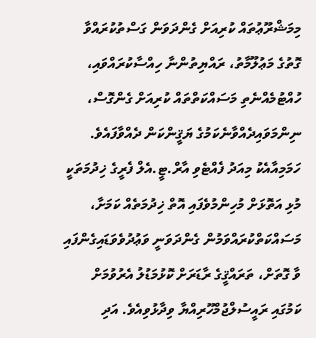މިމަޝްރޫޢުތައް ކުރިއަށް ގެންދަވަން ގަސްތުކުރައްވާ ގޮތުގެ މަޢުލޫމާތު، ރައްޔިތުންނާ ހިއްސާކުރައްވައި، ހުއްޓުމެއްނެތި މަސައްކަތްތައް ކުރިއަށް ގެންގޮސް، ނިންމަވައިދެއްވާނެކަމުގެ ޔަޤީންކަން ދެއްވާފައެވެ.
ހަމަމިއާއެކު މިއަދު ފެއްޓެވި އާރް.ޓީ.އެލް ފެރީގެ ޚިދުމަތަކީ މުޅި އަތޮޅަށް މުހިންމުވެފައި އޮތް ޚިދުމަތެއް ކަމަށާ، މަސައްކަތްކުރައްވަމުން ގެންދަވަނީ ވަޢުދުވެވަޑައިގެންފައި ވާ ގޮތަށް، ތަރައްޤީގެ ރާޑަރަށް ކޮޅުމަޑުލު އެރުވުމަށް ކަމުގައި ރައީސުލްޖުމްހޫރިއްޔާ ވިދާޅުވިއެވެ. އަދި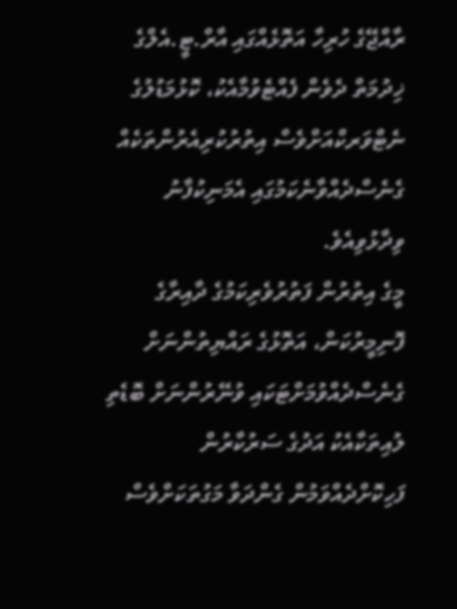ރާއްޖޭގެ ހުރިހާ އަތޮޅެއްގައި އާރް.ޓީ.އެލްގެ ޚިދުމަތް ދެވެން ފެއްޓެވުމާއެކު، ކޮޅުމަޑުލުގެ ނެޓްވަރކްއަށްވެސް އިތުރުކުރިއެރުންތަކެއް ގެނެސްދެއްވާނެކަމުގައި އެމަނިކުފާނު ވިދާޅުވިއެވެ.
މީގެ އިތުރުން ފަތުރުވެރިކަމުގެ ދާއިރާގެ ފޮނިމީރުކަން، އަތޮޅުގެ ރައްޔިތުންނަށް ގެނެސްދެއްވުމަށްޓަކައި ވުނޭރުންނަށް ބޮޑެތި ލުއިތަކާއެކު އަދުގެ ސަރުކާރުން ފަހިކޮށްދެއްވަމުން ގެންދަވާ މަގުތަކަށްވެސް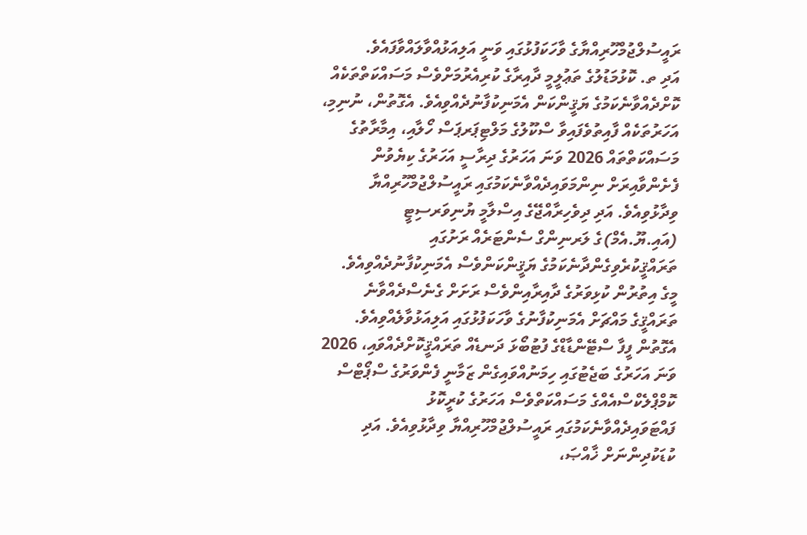ރައީސުލްޖުމްހޫރިއްޔާގެ ވާހަކަފުޅުގައި ވަނީ އަލިއަޅުއްވާލައްވާފައެވެ.
އަދި ތ. ކޮޅުމަޑުލުގެ ތަޢުލީމީ ދާއިރާގެ ކުރިއެރުމަށްވެސް މަސައްކަތްތަކެއް ކޮށްދެއްވާނެކަމުގެ ޔަޤީންކަން އެމަނިކުފާނުދެއްވިއެވެ. އެގޮތުން، ނުނިމި، އަހަރުތަކެއް ފާއިތުވެފައިވާ ސްކޫލުގެ މަލްޓިޕަރޕަސް ހޯލާއި، އިމާރާތުގެ މަސައްކަތްތައް 2026 ވަނަ އަހަރުގެ ދިރާސީ އަހަރުގެ ކިޔެވުން ފެށެންވާއިރަށް ނިންމަވައިދެއްވާނެކަމުގައި ރައީސުލްޖުމްހޫރިއްޔާ ވިދާޅުވިއެވެ. އަދި ދިވެހިރާއްޖޭގެ އިސްލާމީ ޔުނިވަރސިޓީ (އައި.ޔޫ.އެމް)ގެ ލަރނިންގް ސެންޓަރެއް ރަށުގައި ތަރައްޤީކުރެވިގެންދާނެކަމުގެ ޔަޤީންކަންވެސް އެމަނިކުފާނުދެއްވިއެވެ.
މީގެ އިތުރުން ކުޅިވަރުގެ ދާއިރާއިންވެސް ރަށަށް ގެނެސްދެއްވާނެ ތަރައްޤީގެ މައްޗަށް އެމަނިކުފާނުގެ ވާހަކަފުޅުގައި އަލިއަޅުވާލެއްވިއެވެ. އެގޮތުން ފީފާ ސްޓޭންޑާޑްގެ ފުޓުބޯޅަ ދަނޑެއް ތަރައްޤީކޮށްދެއްވައި، 2026 ވަނަ އަހަރުގެ ބަޖެޓުގައި ހިމަނުއްވައިގެން ޒަމާނީ ފެންވަރުގެ ސްޕޯޓްސް ކޮމްޕްލެކްސްއެއްގެ މަސައްކަތްވެސް އަހަރުގެ ކުރީކޮޅު ފައްޓަވައިދެއްވާނެކަމުގައި ރައީސުލްޖުމްހޫރިއްޔާ ވިދާޅުވިއެވެ. އަދި ކުޑަކުދިންނަށް ޚާއްޞަ،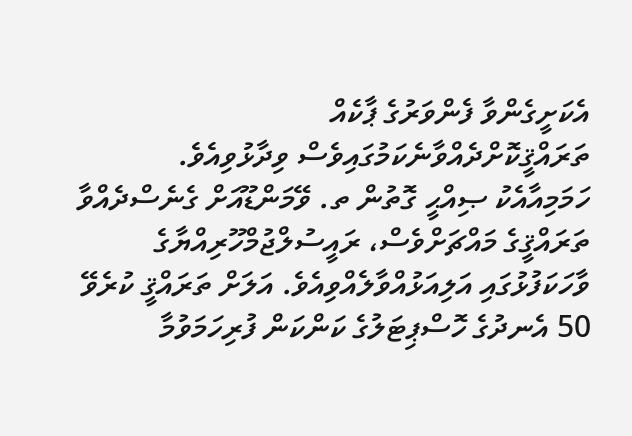އެކަށީގެންވާ ފެންވަރުގެ ޕާކެއް ތަރައްޤީކޮށްދެއްވާނެކަމުގައިވެސް ވިދާޅުވިއެވެ.
ހަމަމިއާއެކު ޞިއްޙީ ގޮތުން ތ. ވޭމަންޑޫއަށް ގެނެސްދެއްވާ ތަރައްޤީގެ މައްޗަށްވެސް، ރައީސުލްޖުމްހޫރިއްޔާގެ ވާހަކަފުޅުގައި އަލިއަޅުއްވާލެއްވިއެވެ. އަލަށް ތަރައްޤީ ކުރެވޭ 50 އެނދުގެ ހޮސްޕިޓަލުގެ ކަންކަން ފުރިހަމަވުމާ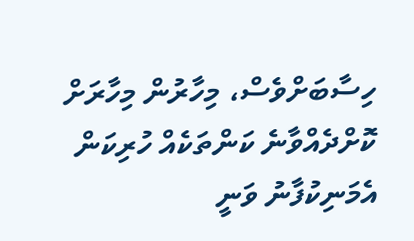ހިސާބަށްވެސް، މިހާރުން މިހާރަށް ކޮށްދެއްވާނެ ކަންތަކެއް ހުރިކަން އެމަނިކުފާނު ވަނީ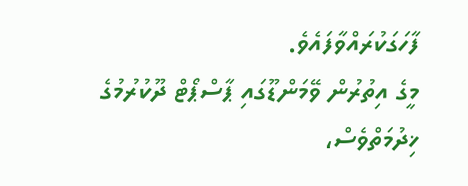ފާހަގަކުރައްވާފައެވެ.
މީގެ އިތުރުން ވޭމަންޑޫގައި ޕާސްޕޯޓް ދޫކުރުމުގެ ޚިދުމަތްވެސް،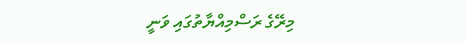މިރޭގެ ރަސްމިއްޔާތުގައި ވަނީ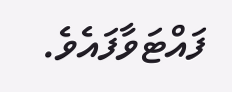ފައްޓަވާފައެވެ.